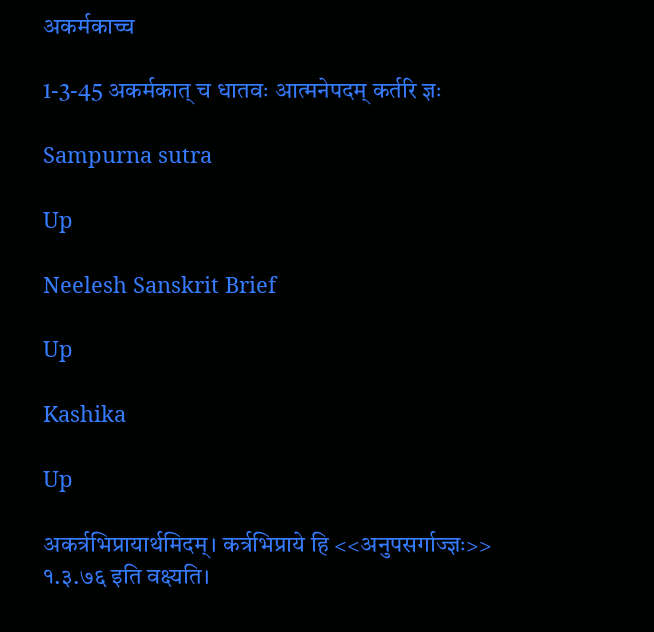अकर्मकाच्च

1-3-45 अकर्मकात् च धातवः आत्मनेपदम् कर्तरि ज्ञः

Sampurna sutra

Up

Neelesh Sanskrit Brief

Up

Kashika

Up

अकर्त्रभिप्रायार्थमिदम्। कर्त्रभिप्राये हि <<अनुपसर्गाज्ज्ञः>> १.३.७६ इति वक्ष्यति।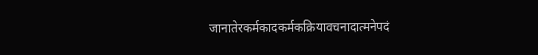जानातेरकर्मकादकर्मकक्रियावचनादात्मनेपदं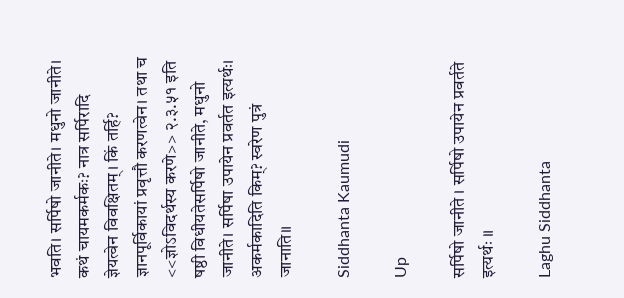भवति। सर्पिषो जानीते। मधुनो जानीते। कथं चायमकर्मकः? नात्र सर्पिरादि ज्ञेयत्वेन विवक्षितम्। किं तर्हि? ज्ञानपूर्विकायां प्रवृत्तौ करणत्वेन। तथा च <<ज्ञोऽविदर्थस्य करणे>> २.३.५१ इति षष्ठी विधीयतेसर्पिषो जानीते, मधुनो जानीते। सर्पिषा उपायेन प्रवर्तत इत्यर्थः। अकर्मकादिति किम्? स्वरेण पुत्रं जानाति॥

Siddhanta Kaumudi

Up

सर्पिषो जानीते । सर्पिषो उपायेन प्रवर्तते इत्यर्थः ॥

Laghu Siddhanta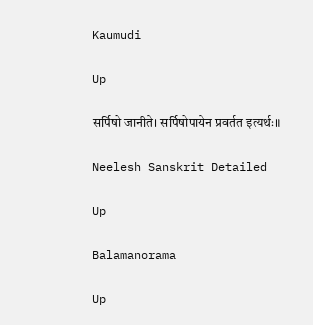Kaumudi

Up

सर्पिषो जानीते। सर्पिषोपायेन प्रवर्तत इत्यर्थः॥

Neelesh Sanskrit Detailed

Up

Balamanorama

Up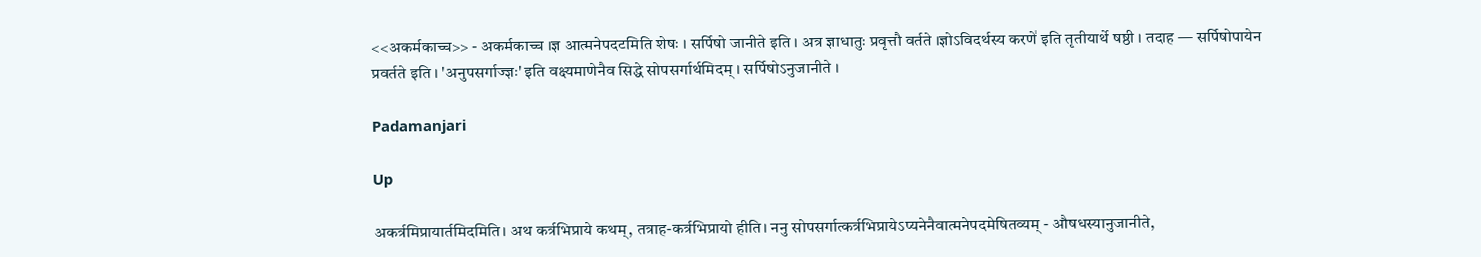<<अकर्मकाच्च>> - अकर्मकाच्च ।ज्ञ आत्मनेपदटमिति शेषः । सर्पिषो जानीते इति । अत्र ज्ञाधातुः प्रवृत्तौ वर्तते ।ज्ञोऽविदर्थस्य करणे॑ इति तृतीयार्थे षष्ठी । तदाह — सर्पिषोपायेन प्रवर्तते इति । 'अनुपसर्गाज्ज्ञः' इति वक्ष्यमाणेनैव सिद्धे सोपसर्गार्थमिदम् । सर्पिषोऽनुजानीते ।

Padamanjari

Up

अकर्त्रमिप्रायार्तमिदमिति। अथ कर्त्रभिप्राये कथम्, तत्राह-कर्त्रभिप्रायो हीति। ननु सोपसर्गात्कर्त्रभिप्रायेऽप्यनेनैवात्मनेपदमेषितव्यम् - औषधस्यानुजानीते,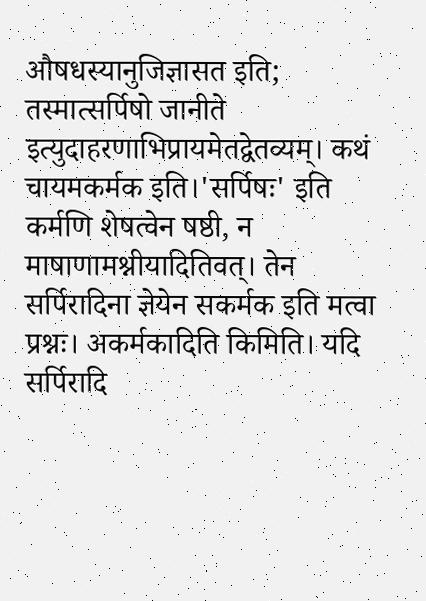औषधस्यानुजिज्ञासत इति; तस्मात्सर्पिषो जानीते इत्युदाहरणाभिप्रायमेतद्वेतव्यम्। कथं चायमकर्मक इति।'सर्पिषः' इति कर्मणि शेषत्वेन षष्ठी, न माषाणामश्नीयादितिवत्। तेन सर्पिरादिना ज्ञेयेन सकर्मक इति मत्वा प्रश्नः। अकर्मकादिति किमिति। यदि सर्पिरादि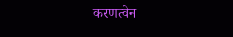करणत्वेन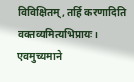विविक्षितम्, तर्हि करणादिति वक्तव्यमित्यभिप्रायः। एवमुच्यमाने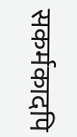सकर्मकादपि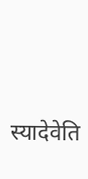स्यादेवेति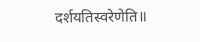दर्शयतिस्वरेणेति॥